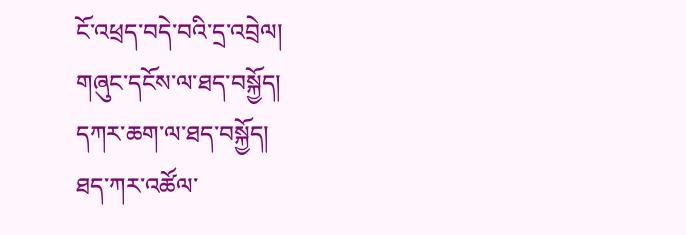ངོ་འཕྲད་བདེ་བའི་དྲ་འབྲེལ།
གཞུང་དངོས་ལ་ཐད་བསྐྱོད།
དཀར་ཆག་ལ་ཐད་བསྐྱོད།
ཐད་ཀར་འཚོལ་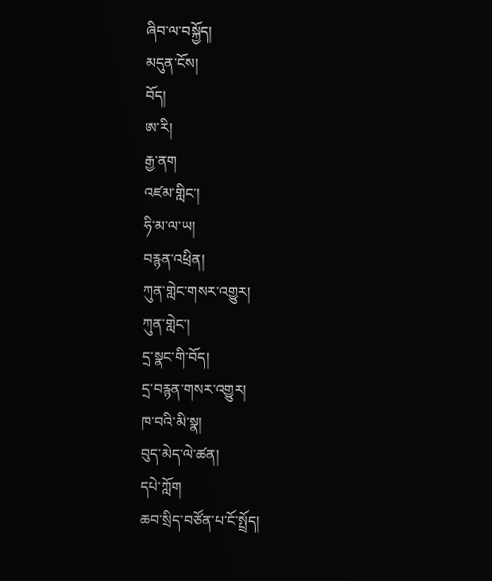ཞིབ་ལ་བསྐྱོད།
མདུན་ངོས།
བོད།
ཨ་རི།
རྒྱ་ནག
འཛམ་གླིང་།
ཧི་མ་ལ་ཡ།
བརྙན་འཕྲིན།
ཀུན་གླེང་གསར་འགྱུར།
ཀུན་གླེང་།
དྲ་སྣང་གི་བོད།
དྲ་བརྙན་གསར་འགྱུར།
ཁ་བའི་མི་སྣ།
བུད་མེད་ལེ་ཚན།
དཔེ་ཀློག
ཆབ་སྲིད་བཙོན་པ་ངོ་སྤྲོད།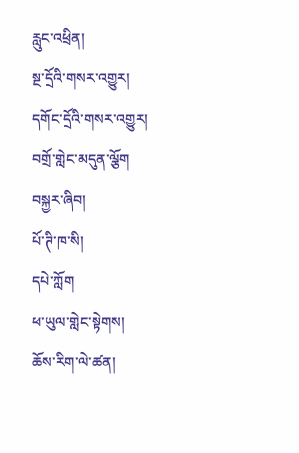རླུང་འཕྲིན།
སྔ་དྲོའི་གསར་འགྱུར།
དགོང་དྲོའི་གསར་འགྱུར།
བགྲོ་གླེང་མདུན་ལྕོག
བསྐྱར་ཞིབ།
པོ་ཊི་ཁ་སི།
དཔེ་ཀློག
ཕ་ཡུལ་གླེང་སྟེགས།
ཆོས་རིག་ལེ་ཚན།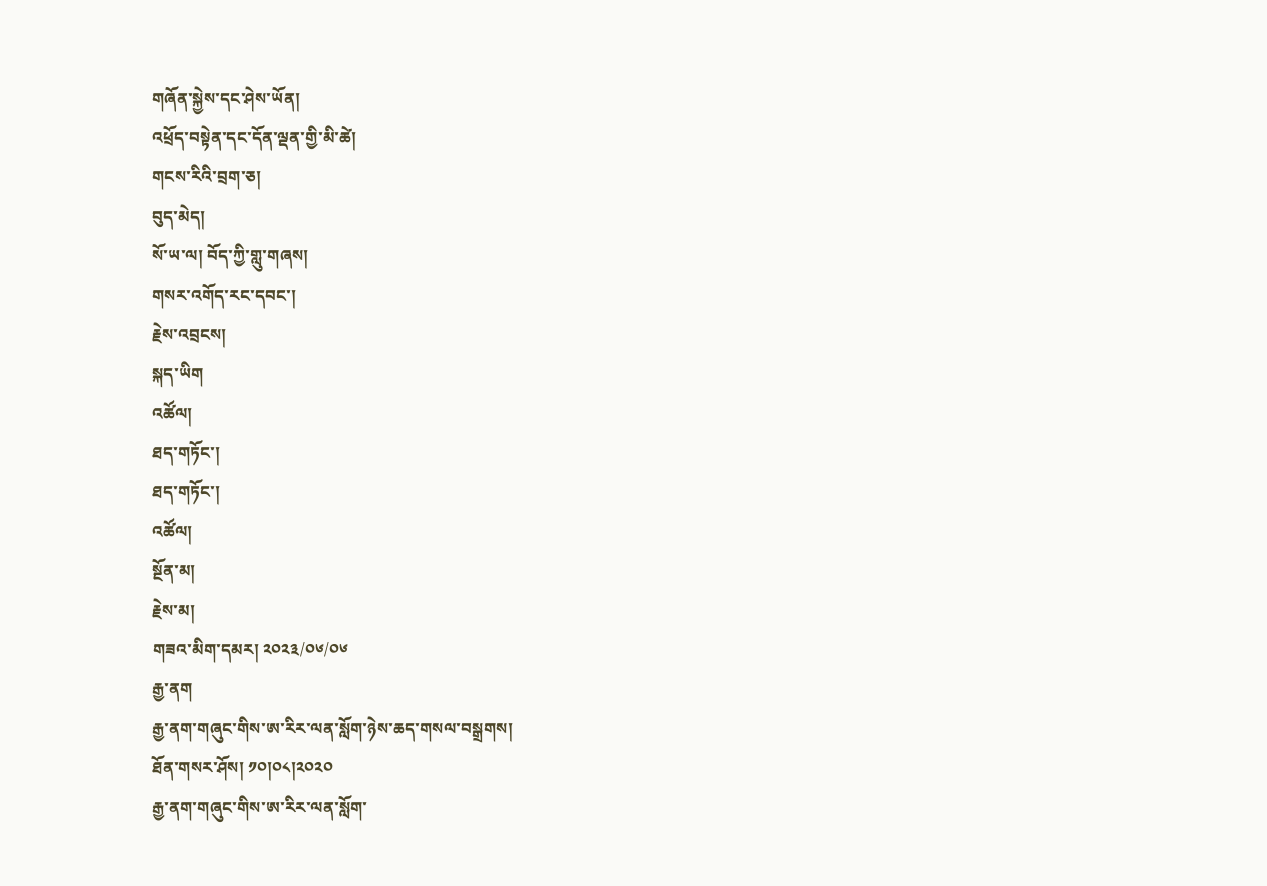གཞོན་སྐྱེས་དང་ཤེས་ཡོན།
འཕྲོད་བསྟེན་དང་དོན་ལྡན་གྱི་མི་ཚེ།
གངས་རིའི་བྲག་ཅ།
བུད་མེད།
སོ་ཡ་ལ། བོད་ཀྱི་གླུ་གཞས།
གསར་འགོད་རང་དབང་།
རྗེས་འབྲངས།
སྐད་ཡིག
འཚོལ།
ཐད་གཏོང་།
ཐད་གཏོང་།
འཚོལ།
སྔོན་མ།
རྗེས་མ།
གཟའ་མིག་དམར། ༢༠༢༣/༠༦/༠༦
རྒྱ་ནག
རྒྱ་ནག་གཞུང་གིས་ཨ་རིར་ལན་སློག་ཉེས་ཆད་གསལ་བསྒྲགས།
ཐོན་གསར་ཤོས། ༡༠།༠༨།༢༠༢༠
རྒྱ་ནག་གཞུང་གིས་ཨ་རིར་ལན་སློག་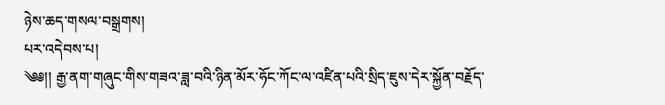ཉེས་ཆད་གསལ་བསྒྲགས།
པར་འདེབས་པ།
༄༅།། རྒྱ་ནག་གཞུང་གིས་གཟའ་ཟླ་བའི་ཉིན་མོར་ཧོང་ཀོང་ལ་འཛིན་པའི་སྲིད་ཇུས་དེར་སྐྱོན་བརྗོད་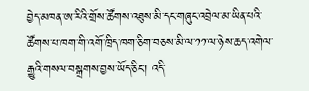བྱེད་མཁན་ཨ་རིའི་གྲོས་ཚོགས་འཐུས་མི་དང་གཞུང་འབྲེལ་མ་ཡིན་པའི་ཚོགས་པ་ཁག་གི་འགོ་ཁྲིད་ཁག་ཅིག་བཅས་མི་ལ་༡༡་ལ་ཉེས་ཆད་འགེལ་རྒྱུའི་གསལ་བསྒྲགས་བྱས་ཡོད་ཅིང་། འདི་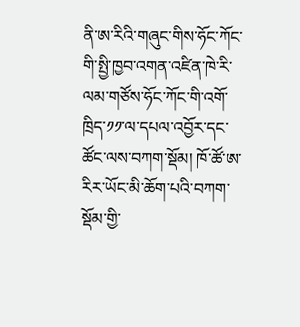ནི་ཨ་རིའི་གཞུང་གིས་ཧོང་ཀོང་གི་སྤྱི་ཁྱབ་འགན་འཛིན་ཁེ་རི་ལམ་གཙོས་ཧོང་ཀོང་གི་འགོ་ཁྲིད་༡༡་ལ་དཔལ་འབྱོར་དང་ཚོང་ལས་བཀག་སྡོམ། ཁོ་ཚོ་ཨ་རིར་ཡོང་མི་ཆོག་པའི་བཀག་སྡོམ་གྱི་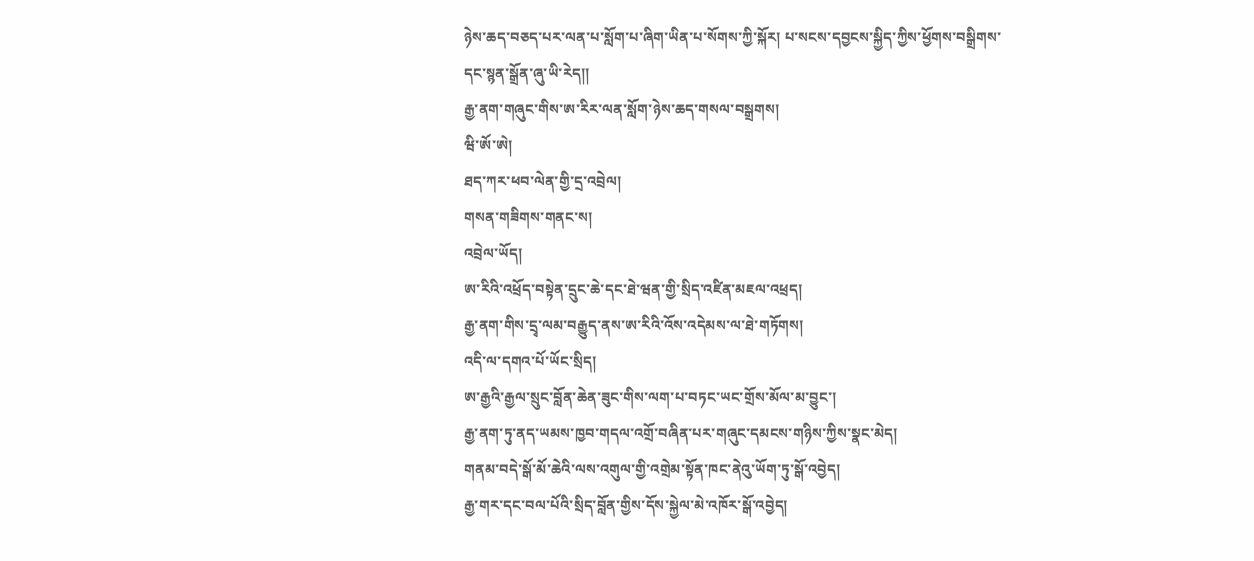ཉེས་ཆད་བཅད་པར་ལན་པ་སློག་པ་ཞིག་ཡིན་པ་སོགས་ཀྱི་སྐོར། པ་སངས་དབྱངས་སྐྱིད་ཀྱིས་ཕྱོགས་བསྒྲིགས་དང་སྙན་སྒྲོན་ཞུ་ཡི་རེད།།
རྒྱ་ནག་གཞུང་གིས་ཨ་རིར་ལན་སློག་ཉེས་ཆད་གསལ་བསྒྲགས།
ཝི་ཨོ་ཨེ།
ཐད་ཀར་ཕབ་ལེན་གྱི་དྲ་འབྲེལ།
གསན་གཟིགས་གནང་ས།
འབྲེལ་ཡོད།
ཨ་རིའི་འཕྲོད་བསྟེན་དྲུང་ཆེ་དང་ཐེ་ཝན་གྱི་སྲིད་འཛིན་མཇལ་འཕྲད།
རྒྱ་ནག་གིས་དྲྭ་ལམ་བརྒྱུད་ནས་ཨ་རིའི་འོས་འདེམས་ལ་ཐེ་གཏོགས།
འདི་ལ་དགའ་པོ་ཡོང་སྲིད།
ཨ་རྒྱའི་རྒྱལ་སྲུང་བློན་ཆེན་ཟུང་གིས་ལག་པ་བཏང་ཡང་གྲོས་མོལ་མ་བྱུང་།
རྒྱ་ནག་ཏུ་ནད་ཡམས་ཁྱབ་གདལ་འགྲོ་བཞིན་པར་གཞུང་དམངས་གཉིས་ཀྱིས་སྣང་མེད།
གནམ་བདེ་སྒོ་མོ་ཆེའི་ལས་འགུལ་གྱི་འགྲེམ་སྟོན་ཁང་ནེའུ་ཡོག་ཏུ་སྒོ་འབྱེད།
རྒྱ་གར་དང་བལ་པོའི་སྲིད་བློན་གྱིས་དོས་སྐྱེལ་མེ་འཁོར་སྒོ་འབྱེད།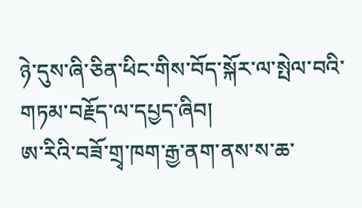ཉེ་དུས་ཞི་ཅིན་ཕིང་གིས་བོད་སྐོར་ལ་སྤེལ་བའི་གཏམ་བརྗོད་ལ་དཔྱད་ཞིབ།
ཨ་རིའི་བཟོ་གྲྭ་ཁག་རྒྱ་ནག་ནས་ས་ཆ་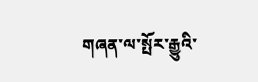གཞན་ལ་སྤོར་རྒྱུའི་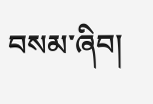བསམ་ཞིབ།